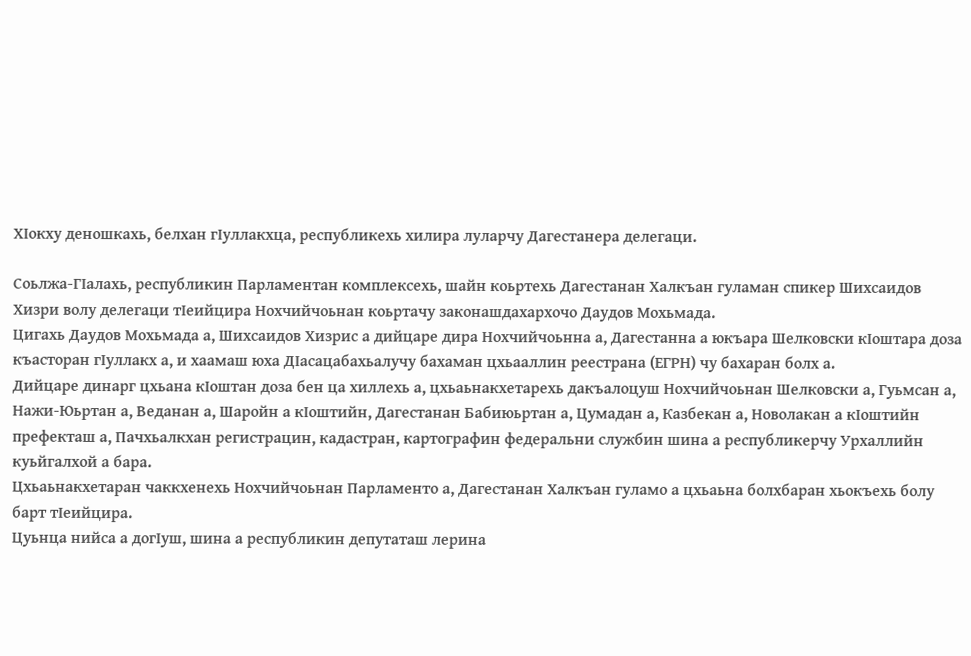ХIокху деношкахь, белхан гIуллакхца, республикехь хилира луларчу Дагестанера делегаци.

Соьлжа-ГIалахь, республикин Парламентан комплексехь, шайн коьртехь Дагестанан Халкъан гуламан спикер Шихсаидов Хизри волу делегаци тIеийцира Нохчийчоьнан коьртачу законашдахархочо Даудов Мохьмада.
Цигахь Даудов Мохьмада а, Шихсаидов Хизрис а дийцаре дира Нохчийчоьнна а, Дагестанна а юкъара Шелковски кIоштара доза къасторан гIуллакх а, и хаамаш юха ДIасацабахьалучу бахаман цхьааллин реестрана (ЕГРН) чу бахаран болх а.
Дийцаре динарг цхьана кIоштан доза бен ца хиллехь а, цхьаьнакхетарехь дакъалоцуш Нохчийчоьнан Шелковски а, Гуьмсан а, Нажи-Юьртан а, Веданан а, Шаройн а кIоштийн, Дагестанан Бабиюьртан а, Цумадан а, Казбекан а, Новолакан а кIоштийн префекташ а, Пачхьалкхан регистрацин, кадастран, картографин федеральни службин шина а республикерчу Урхаллийн куьйгалхой а бара.
Цхьаьнакхетаран чаккхенехь Нохчийчоьнан Парламенто а, Дагестанан Халкъан гуламо а цхьаьна болхбаран хьокъехь болу барт тIеийцира.
Цуьнца нийса а догIуш, шина а республикин депутаташ лерина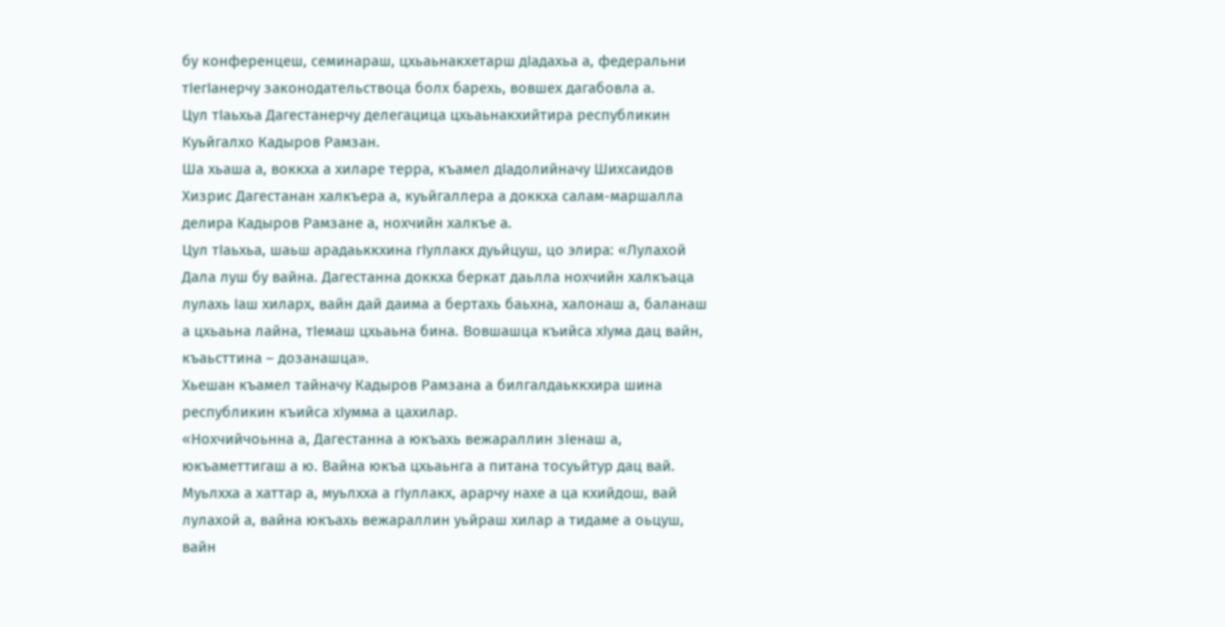бу конференцеш, семинараш, цхьаьнакхетарш дIадахьа а, федеральни тIегIанерчу законодательствоца болх барехь, вовшех дагабовла а.
Цул тIаьхьа Дагестанерчу делегацица цхьаьнакхийтира республикин Куьйгалхо Кадыров Рамзан.
Ша хьаша а, воккха а хиларе терра, къамел дIадолийначу Шихсаидов Хизрис Дагестанан халкъера а, куьйгаллера а доккха салам-маршалла делира Кадыров Рамзане а, нохчийн халкъе а.
Цул тIаьхьа, шаьш арадаьккхина гIуллакх дуьйцуш, цо элира: «Лулахой Дала луш бу вайна. Дагестанна доккха беркат даьлла нохчийн халкъаца лулахь Iаш хиларх, вайн дай даима а бертахь баьхна, халонаш а, баланаш а цхьаьна лайна, тIемаш цхьаьна бина. Вовшашца къийса хIума дац вайн, къаьсттина – дозанашца».
Хьешан къамел тайначу Кадыров Рамзана а билгалдаьккхира шина республикин къийса хIумма а цахилар.
«Нохчийчоьнна а, Дагестанна а юкъахь вежараллин зIенаш а, юкъаметтигаш а ю. Вайна юкъа цхьаьнга а питана тосуьйтур дац вай. Муьлхха а хаттар а, муьлхха а гIуллакх, арарчу нахе а ца кхийдош, вай лулахой а, вайна юкъахь вежараллин уьйраш хилар а тидаме а оьцуш, вайн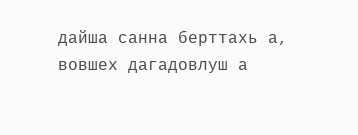дайша санна берттахь а, вовшех дагадовлуш а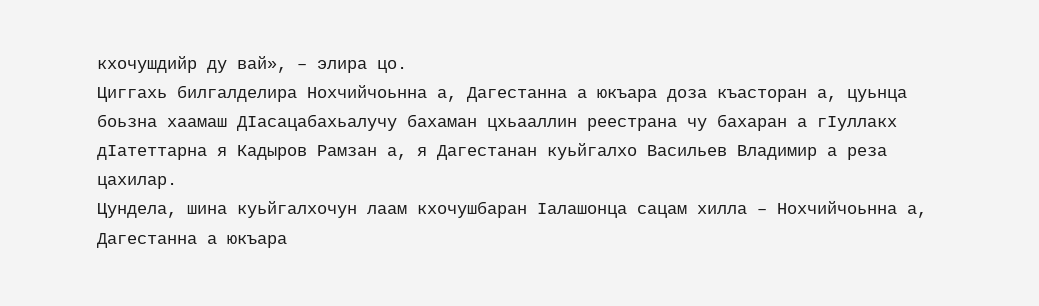кхочушдийр ду вай», – элира цо.
Циггахь билгалделира Нохчийчоьнна а, Дагестанна а юкъара доза къасторан а, цуьнца боьзна хаамаш ДIасацабахьалучу бахаман цхьааллин реестрана чу бахаран а гIуллакх дIатеттарна я Кадыров Рамзан а, я Дагестанан куьйгалхо Васильев Владимир а реза цахилар.
Цундела, шина куьйгалхочун лаам кхочушбаран Iалашонца сацам хилла – Нохчийчоьнна а, Дагестанна а юкъара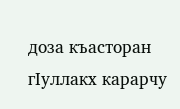доза къасторан гIуллакх карарчу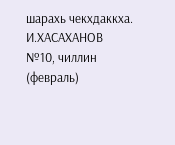шарахь чекхдаккха.
И.ХАСАХАНОВ
№10, чиллин (февраль)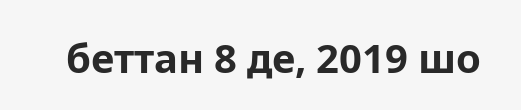беттан 8 де, 2019 шо